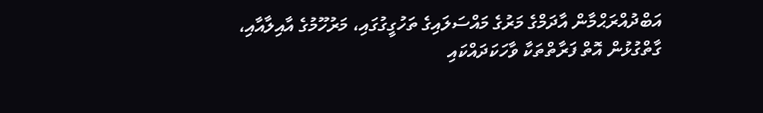އަބްދުއްރަޙްމާން އާދަމްގެ މަރުގެ މައްސަލައިގެ ތަހުގީގުގައި، މަރުހޫމުގެ އާއިލާއާއި، ގާތްގުޅުން އޮތް ފަރާތްތަކާ ވާހަކަދައްކައި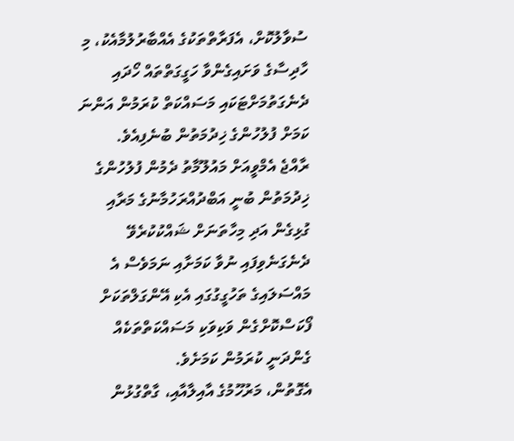ސުވާލުކޮށް، އެފަރާތްތަކުގެ އެއްބާރުލުމާއެކު، މި ހާދިސާގެ ވަށައިގެންވާ ހަގީގަތްތައް ހޯދައި ދެނެގަތުމަށްޓަކައި މަސައްކަތް ކުރަމުން އަންނަ ކަމަށް ފުލުހުންގެ ޚިދުމަތުން ބުނެފިއެވެ.
ރާއްޖެ އެމްވީއަށް މައުލޫމާތު ދެމުން ފުލުހުންގެ ޚިދުމަތުން ބުނީ އަބްދުއްރަހުމާނުގެ މަރާއި ގުޅިގެން އަދި މިހާތަނަށް ޝައްކުކުރެވޭ ދެނެގަނެވިފައި ނުވާ ކަމަށާއި ނަމަވެސް އެ މައްސަލައިގެ ތަހުގީގުގައި އެކި އޭންގަލްތަކަށް ފޯކަސްކޮށްގެން ވަކިވަކި މަސައްކަތްތަކެއް ގެންދަނީ ކުރަމުން ކަމަށެވެ.
އެގޮތުން، މަރުހޫމުގެ އާއިލާއާއި، ގާތްގުޅުން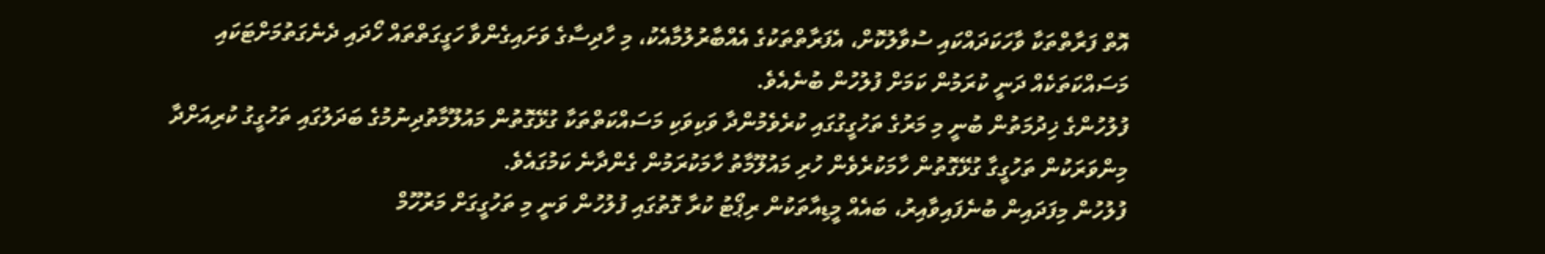އޮތް ފަރާތްތަކާ ވާހަކަދައްކައި ސުވާލުކޮށް، އެފަރާތްތަކުގެ އެއްބާރުލުމާއެކު، މި ހާދިސާގެ ވަށައިގެންވާ ހަގީގަތްތައް ހޯދައި ދެނެގަތުމަށްޓަކައި މަސައްކަތަކެއް ދަނީ ކުރަމުން ކަމަށް ފުލުހުން ބުނެއެވެ.
ފުލުހުންގެ ޚިދުމަތުން ބުނީ މި މަރުގެ ތަހުގީގުގައި ކުރެވެމުންދާ ވަކިވަކި މަސައްކަތްތަކާ ގުޅޭގޮތުން މައުލޫމާތުދިނުމުގެ ބަދަލުގައި ތަހުގީގު ކުރިއަށްދާ މިންވަރަކުން ތަހުގީގާ ގުޅޭގޮތުން ހާމަކުރެވެން ހުރި މައުލޫމާތު ހާމަކުރަމުން ގެންދާނެ ކަމުގައެވެ.
ފުލުހުން މިފަދައިން ބުނެފައިވާއިރު، ބައެއް މީޑިއާތަކުން ރިޕޯޓު ކުރާ ގޮތުގައި ފުލުހުން ވަނީ މި ތަހުގީގަށް މަރުހޫމް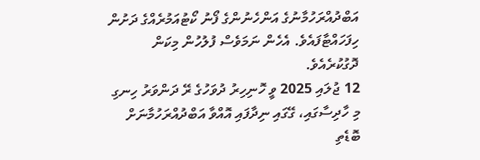އަބްދުއްރަހުމާނުގެ އަންހެނުންގެ ފޯނު ކޯޓުއަމުރެއްގެ ދަށުން ހިފަހައްޓާފައެވެ. އެހެން ނަމަވެސް ފުލުހުން މިކަން ދޮގުކުރެއެވެ.
12 ޖުލައި 2025 ވީ ހޮނިހިރު ދުވަހުގެ ރޭ ދަންވަރު ހިނގި މި ހާދިސާގައި، ގޭގައި ނިދާފައި އޮއްވާ އަބްދުއްރަހުމާނަށް ބޮޑެތި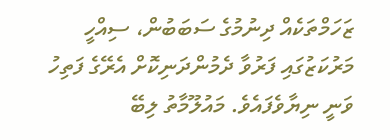ޒަހަމްތަކެއް ދިނުމުގެ ސަބަބުން، ސިއްހީ މަރުކަޒުގައި ފަރުވާ ދެމުންދަނިކޮށް އެރޭގެ ފަތިހު ވަނީ ނިޔާވެފައެވެ. މައުލޫމާތު ލިބޭ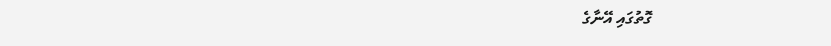ގޮތުގައި އޭނާގެ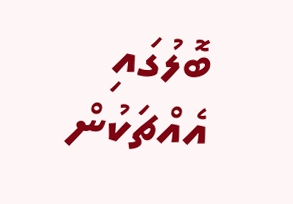ބޮލުގައި އެއްޗަކުން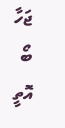ޖަހާ ބޯ އޮތީ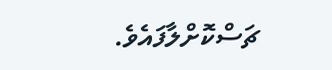ޗަސްކޮށްލާފައެވެ.